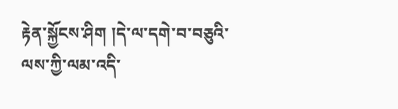རྟེན་སྐྱོངས་ཤིག །དེ་ལ་དགེ་བ་བཅུའི་ལས་ཀྱི་ལམ་འདི་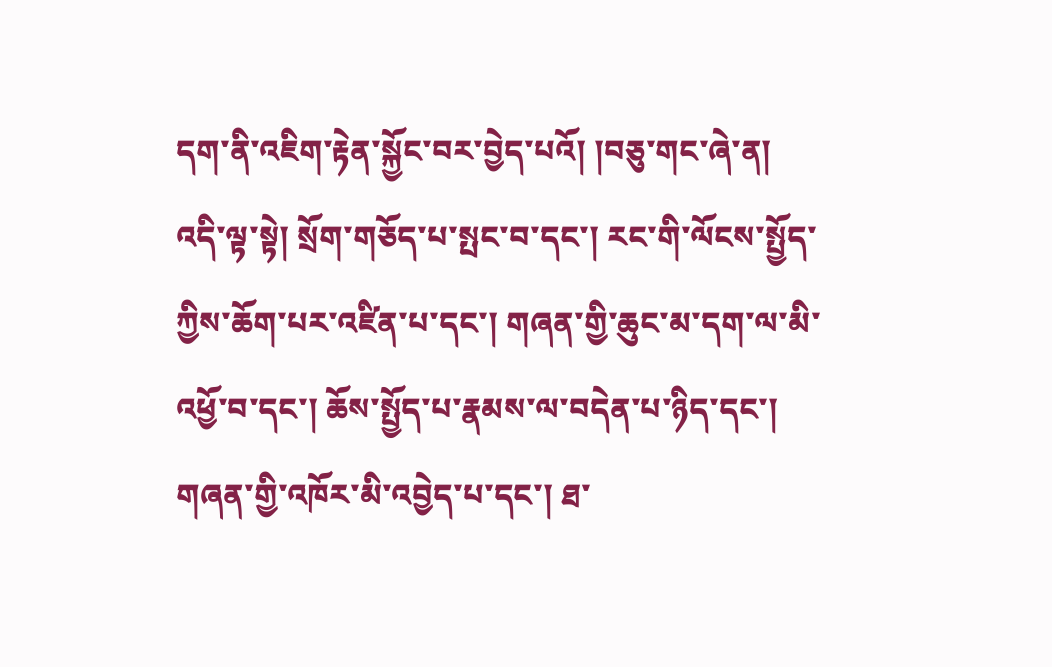དག་ནི་འཇིག་རྟེན་སྐྱོང་བར་བྱེད་པའོ། །བཅུ་གང་ཞེ་ན། འདི་ལྟ་སྟེ། སྲོག་གཅོད་པ་སྤང་བ་དང་། རང་གི་ལོངས་སྤྱོད་ཀྱིས་ཆོག་པར་འཛིན་པ་དང་། གཞན་གྱི་ཆུང་མ་དག་ལ་མི་འཕྱོ་བ་དང་། ཆོས་སྤྱོད་པ་རྣམས་ལ་བདེན་པ་ཉིད་དང་། གཞན་གྱི་འཁོར་མི་འབྱེད་པ་དང་། ཐ་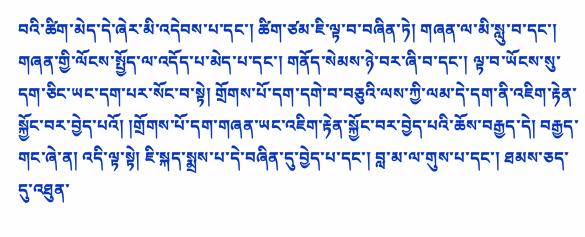བའི་ཚིག་མེད་དེ་ཞེར་མི་འདེབས་པ་དང་། ཚིག་ཙམ་ཇི་ལྟ་བ་བཞིན་ཏེ། གཞན་ལ་མི་སླུ་བ་དང་། གཞན་གྱི་ལོངས་སྤྱོད་ལ་འདོད་པ་མེད་པ་དང་། གནོད་སེམས་ཉེ་བར་ཞི་བ་དང་། ལྟ་བ་ཡོངས་སུ་དག་ཅིང་ཡང་དག་པར་སོང་བ་སྟེ། གྲོགས་པོ་དག་དགེ་བ་བཅུའི་ལས་ཀྱི་ལམ་དེ་དག་ནི་འཇིག་རྟེན་སྐྱོང་བར་བྱེད་པའོ། །གྲོགས་པོ་དག་གཞན་ཡང་འཇིག་རྟེན་སྐྱོང་བར་བྱེད་པའི་ཆོས་བརྒྱད་དེ། བརྒྱད་གང་ཞེ་ན། འདི་ལྟ་སྟེ། ཇི་སྐད་སྨྲས་པ་དེ་བཞིན་དུ་བྱེད་པ་དང་། བླ་མ་ལ་གུས་པ་དང་། ཐམས་ཅད་དུ་འཐུན་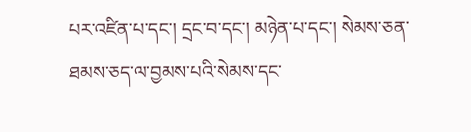པར་འཛིན་པ་དང་། དྲང་བ་དང་། མཉེན་པ་དང་། སེམས་ཅན་ཐམས་ཅད་ལ་བྱམས་པའི་སེམས་དང་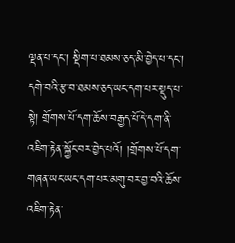ལྡན་པ་དང་། སྡིག་པ་ཐམས་ཅད་མི་བྱེད་པ་དང་། དགེ་བའི་རྩ་བ་ཐམས་ཅད་ཡང་དག་པར་སྡུད་པ་སྟེ། གྲོགས་པོ་དག་ཆོས་བརྒྱད་པོ་དེ་དག་ནི་འཇིག་རྟེན་སྐྱོང་བར་བྱེད་པའོ། །གྲོགས་པོ་དག་གཞན་ཡང་ཡང་དག་པར་མགུ་བར་བྱ་བའི་ཆོས་འཇིག་རྟེན་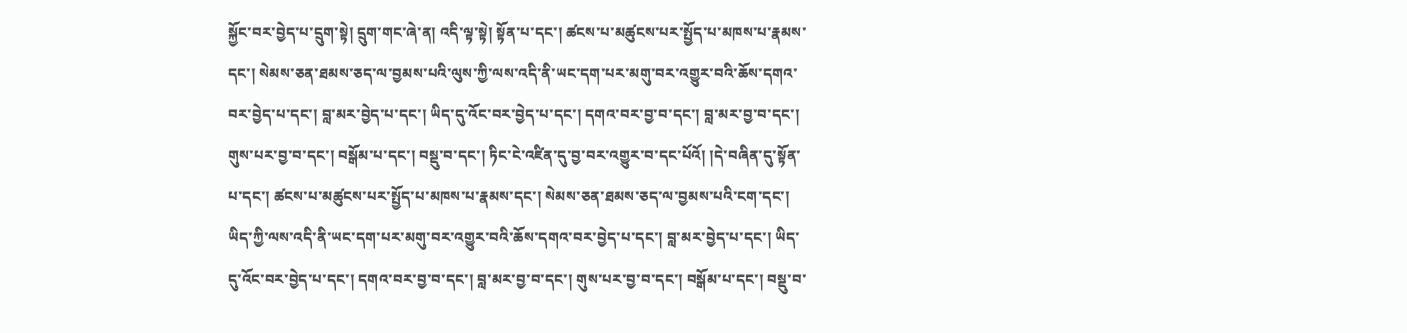སྐྱོང་བར་བྱེད་པ་དྲུག་སྟེ། དྲུག་གང་ཞེ་ན། འདི་ལྟ་སྟེ། སྟོན་པ་དང་། ཚངས་པ་མཚུངས་པར་སྤྱོད་པ་མཁས་པ་རྣམས་དང་། སེམས་ཅན་ཐམས་ཅད་ལ་བྱམས་པའི་ལུས་ཀྱི་ལས་འདི་ནི་ཡང་དག་པར་མགུ་བར་འགྱུར་བའི་ཆོས་དགའ་བར་བྱེད་པ་དང་། བླ་མར་བྱེད་པ་དང་། ཡིད་དུ་འོང་བར་བྱེད་པ་དང་། དགའ་བར་བྱ་བ་དང་། བླ་མར་བྱ་བ་དང་། གུས་པར་བྱ་བ་དང་། བསྒོམ་པ་དང་། བསྡུ་བ་དང་། ཏིང་ངེ་འཛིན་དུ་བྱ་བར་འགྱུར་བ་དང་པོའོ། །དེ་བཞིན་དུ་སྟོན་པ་དང་། ཚངས་པ་མཚུངས་པར་སྤྱོད་པ་མཁས་པ་རྣམས་དང་། སེམས་ཅན་ཐམས་ཅད་ལ་བྱམས་པའི་ངག་དང་། ཡིད་ཀྱི་ལས་འདི་ནི་ཡང་དག་པར་མགུ་བར་འགྱུར་བའི་ཆོས་དགའ་བར་བྱེད་པ་དང་། བླ་མར་བྱེད་པ་དང་། ཡིད་དུ་འོང་བར་བྱེད་པ་དང་། དགའ་བར་བྱ་བ་དང་། བླ་མར་བྱ་བ་དང་། གུས་པར་བྱ་བ་དང་། བསྒོམ་པ་དང་། བསྡུ་བ་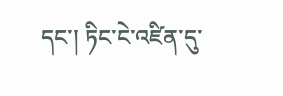དང་། ཏིང་ངེ་འཛིན་དུ་